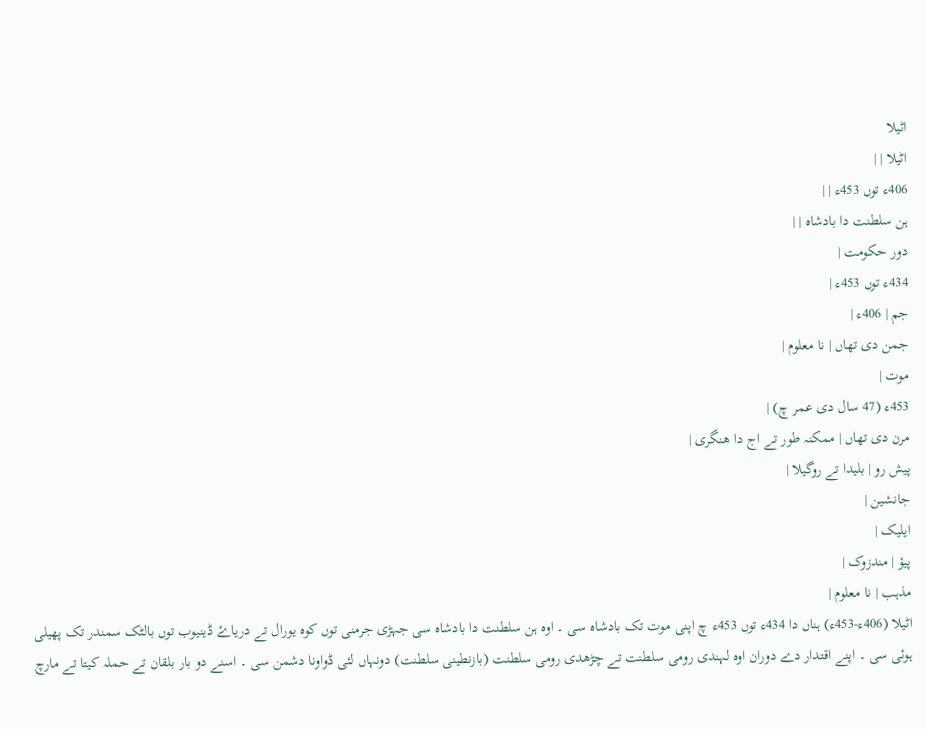اٹیلا
اٹیلا | |
406ء توں 453ء | |
ہن سلطنت دا بادشاہ | |
دور حکومت |
434ء توں 453ء |
جم | 406ء |
جمن دی تھاں | نا معلوم |
موت |
453ء (47 سال دی عمر چ) |
مرن دی تھاں | ممکنہ طور تے اج دا ھنگری |
پیش رو | بلیدا تے روگیلا |
جانشین |
ایلیک |
پیؤ | مندزوک |
مذہب | نا معلوم |
اٹیلا (406ء-453ء) ہناں دا 434ء توں 453ء چ اپنی موت تک بادشاہ سی ۔ اوہ ہن سلطنت دا بادشاہ سی جہڑی جرمنی توں کوہ یورال تے دریاۓ ڈینیوب توں بالٹک سمندر تک پھیلی ہوئی سی ۔ اپنے اقتدار دے دوران اوہ لہندی رومی سلطنت تے چڑھدی رومی سلطنت (بازنطینی سلطنت) دونہاں لئی ڈواونا دشمن سی ۔ اسنے دو بار بلقان تے حملہ کیتا تے مارچ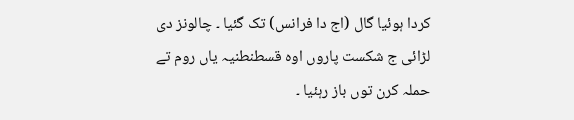کردا ہوئیا گال (اج دا فرانس) تک گئیا ۔ چالونز دی لڑائی ج شکست پاروں اوہ قسطنطنیہ یاں روم تے حملہ کرن توں باز رہئیا ۔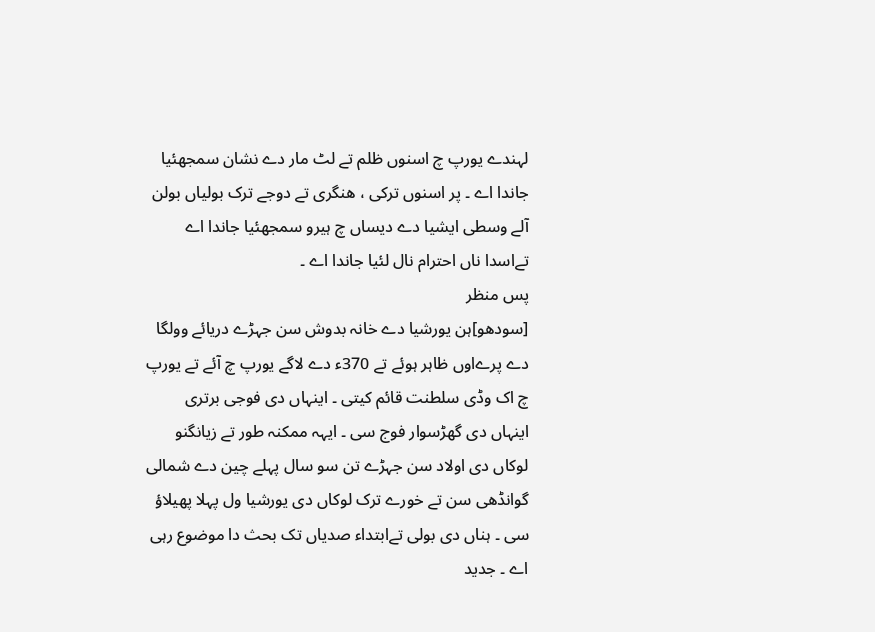لہندے یورپ چ اسنوں ظلم تے لٹ مار دے نشان سمجھئیا جاندا اے ۔ پر اسنوں ترکی ، ھنگری تے دوجے ترک بولیاں بولن آلے وسطی ایشیا دے دیساں چ ہیرو سمجھئیا جاندا اے تےاسدا ناں احترام نال لئیا جاندا اے ۔
پس منظر
[سودھو]ہن یورشیا دے خانہ بدوش سن جہڑے دریائے وولگا دے پرےاوں ظاہر ہوئے تے 370ء دے لاگے یورپ چ آئے تے یورپ چ اک وڈی سلطنت قائم کیتی ۔ اینہاں دی فوجی برتری اینہاں دی گھڑسوار فوج سی ۔ ایہہ ممکنہ طور تے زیانگنو لوکاں دی اولاد سن جہڑے تن سو سال پہلے چین دے شمالی گوانڈھی سن تے خورے ترک لوکاں دی یورشیا ول پہلا پھیلاؤ سی ۔ ہناں دی بولی تےابتداء صدیاں تک بحث دا موضوع رہی اے ۔ جدید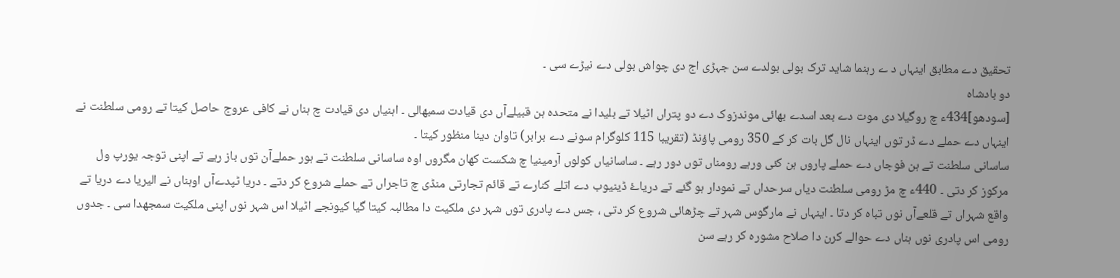تحقیق دے مطابق اینہاں د ے رہنما شاید ترک بولی بولدے سن جہڑی اج دی چواش بولی دے نیڑے سی ۔
دو بادشاہ
[سودھو]434ء چ روگیلا دی موت دے بعد اسدے بھائی موندزوک دے دو پتراں اٹیلا تے بلیدا نے متحدہ ہن قبیلےآں دی قیادت سمبھالی ۔ اہنیاں دی قیادت چ ہناں نے کافی عروج حاصل کیتا تے رومی سلطنت نے اینہاں دے حملے دے ڈر توں اینہاں نال گل بات کر کے 350 رومی پاؤنڈ (تقریبا 115 کلوگرام سونے دے برابر) تاوان دینا منظور کیتا ۔
ساسانی سلطنت تے ہن فوجاں دے حملے پاروں ہن کئی ورہے رومناں توں دور رہے ۔ ساسانیاں کولوں آرمینیا چ شکست کھان مگروں اوہ ساسانی سلطنت تے ہور حملےآن توں باز رہے تے اپنی توجہ یورپ ول مرکوز کر دتی ۔ 440ء چ مڑ رومی سلطنت دیاں سرحداں تے نمودار ہو گئے تے دریاۓ ڈینیوب دے اتلے کنارے تے قائم تجارتی منڈی چ تاجراں تے حملے شروع کر دتے ۔ دریا ٹپدےآں اوہناں نے الیریا دے دریا تے واقع شہراں تے قلعےآں نوں تباہ کر دتا ۔ اینہاں نے مارگوس شہر تے چڑھائی شروع کر دتی ، جس دے پادری توں شہر دی ملکیت دا مطالبہ کیتا گیا کیونجے اٹیلا اس شہر نوں اپنی ملکیت سمجھدا سی ۔ جدوں رومی اس پادری نوں ہناں دے حوالے کرن دا صلاح مشورہ کر رہے سن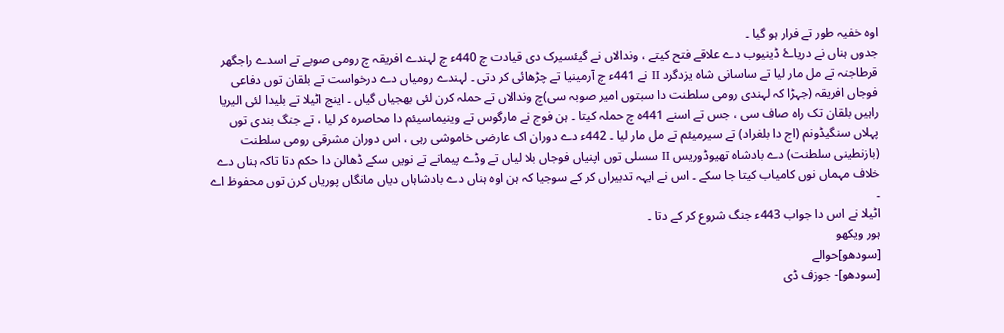اوہ خفیہ طور تے فرار ہو گیا ۔
جدوں ہناں نے دریاۓ ڈینیوب دے علاقے فتح کیتے ، وندالاں نے گیئسیرک دی قیادت چ 440ء چ لہندے افریقہ چ رومی صوبے تے اسدے راجگھر قرطاجنہ تے مل مار لیا تے ساسانی شاہ یزدگرد II نے 441ء چ آرمینیا تے چڑھائی کر دتی ۔ لہندے رومیاں دے درخواست تے بلقان توں دفاعی فوجاں افریقہ (جہڑا کہ لہندی رومی سلطنت دا سبتوں امیر صوبہ سی)چ وندالاں تے حملہ کرن لئی بھجیاں گیاں ۔ اینج اٹیلا تے بلیدا لئی الیریا راہیں بلقان تک راہ صاف سی ، جس تے اسنے 441ہ چ حملہ کیتا ۔ ہن فوج نے مارگوس تے وینیماسیئم دا محاصرہ کر لیا ، تے جنگ بندی توں پہلاں سنگیڈونم (اج دا بلغراد) تے سیرمیئم تے مل مار لیا ۔ 442ء دے دوران اک عارضی خاموشی رہی ، اس دوران مشرقی رومی سلطنت (بازنطینی سلطنت) دے بادشاہ تھیوڈوریس II سسلی توں اپنیاں فوجاں بلا لیاں تے وڈے پیمانے تے نویں سکے ڈھالن دا حکم دتا تاکہ ہناں دے خلاف مہماں نوں کامیاب کیتا جا سکے ۔ اس نے ایہہ تدبیراں کر کے سوجیا کہ ہن اوہ ہناں دے بادشاہاں دیاں مانگاں پوریاں کرن توں محفوظ اے ۔
اٹیلا نے اس دا جواب 443ء جنگ شروع کر کے دتا ۔
ہور ویکھو
[سودھو]حوالے
[سودھو]- جوزف ڈی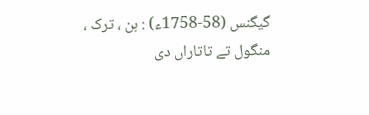گیگنس (58-1758ء) : ہن ، ترک ، منگول تے تاتاراں دی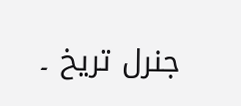جنرل تریخ ۔